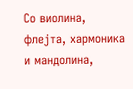Со виолина, флејта, хармоника и мандолина,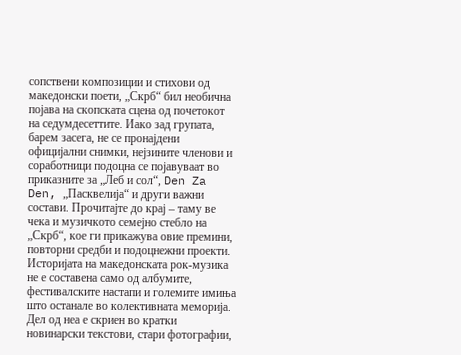сопствени композиции и стихови од македонски поети, „Скрб“ бил необична појава на скопската сцена од почетокот на седумдесеттите. Иако зад групата, барем засега, не се пронајдени официјални снимки, нејзините членови и соработници подоцна се појавуваат во приказните за „Леб и сол“, Den Za Den, „Пасквелија“ и други важни состави. Прочитајте до крај – таму ве чека и музичкото семејно стебло на „Скрб“, кое ги прикажува овие премини, повторни средби и подоцнежни проекти.
Историјата на македонската рок-музика не е составена само од албумите, фестивалските настапи и големите имиња што останале во колективната меморија. Дел од неа е скриен во кратки новинарски текстови, стари фотографии,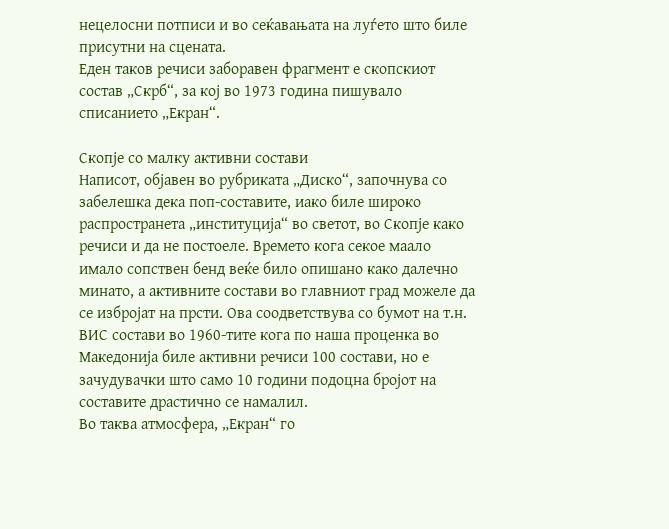нецелосни потписи и во сеќавањата на луѓето што биле присутни на сцената.
Еден таков речиси заборавен фрагмент е скопскиот состав „Скрб“, за кој во 1973 година пишувало списанието „Екран“.

Скопје со малку активни состави
Написот, објавен во рубриката „Диско“, започнува со забелешка дека поп-составите, иако биле широко распространета „институција“ во светот, во Скопје како речиси и да не постоеле. Времето кога секое маало имало сопствен бенд веќе било опишано како далечно минато, а активните состави во главниот град можеле да се избројат на прсти. Ова соодветствува со бумот на т.н. ВИС состави во 1960-тите кога по наша проценка во Македонија биле активни речиси 100 состави, но е зачудувачки што само 10 години подоцна бројот на составите драстично се намалил.
Во таква атмосфера, „Екран“ го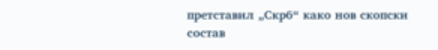претставил „Скрб“ како нов скопски состав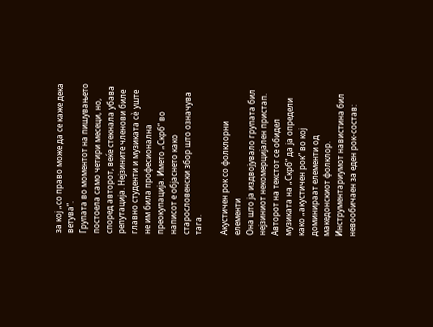за кој „со право може да се каже дека ветува“.
Групата во моментот на пишувањето постоела само четири месеци, но, според авторот, веќе стекнала убава репутација. Нејзините членови биле главно студенти и музиката сè уште не им била професионална преокупација. Името „Скрб“ во написот е објаснето како старословенски збор што означува тага.

Акустичен рок со фолклорни елементи
Она што ја издвојувало групата бил нејзиниот некомерцијален пристап. Авторот на текстот се обидел музиката на „Скрб“ да ја определи како „акустичен рок“ во кој доминираат елементи од македонскиот фолклор.
Инструментариумот навистина бил невообичаен за еден рок-состав: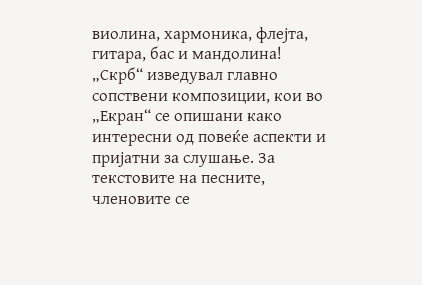виолина, хармоника, флејта, гитара, бас и мандолина!
„Скрб“ изведувал главно сопствени композиции, кои во „Екран“ се опишани како интересни од повеќе аспекти и пријатни за слушање. За текстовите на песните, членовите се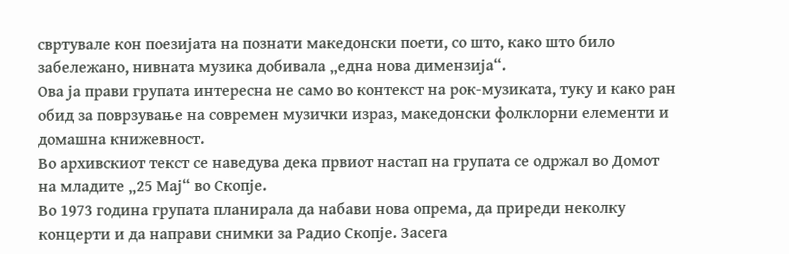свртувале кон поезијата на познати македонски поети, со што, како што било забележано, нивната музика добивала „една нова димензија“.
Ова ја прави групата интересна не само во контекст на рок-музиката, туку и како ран обид за поврзување на современ музички израз, македонски фолклорни елементи и домашна книжевност.
Во архивскиот текст се наведува дека првиот настап на групата се одржал во Домот на младите „25 Мај“ во Скопје.
Во 1973 година групата планирала да набави нова опрема, да приреди неколку концерти и да направи снимки за Радио Скопје. Засега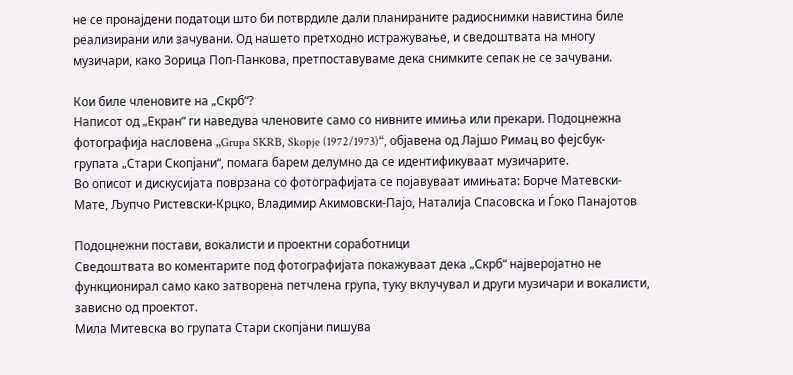не се пронајдени податоци што би потврдиле дали планираните радиоснимки навистина биле реализирани или зачувани. Од нашето претходно истражување, и сведоштвата на многу музичари, како Зорица Поп-Панкова, претпоставуваме дека снимките сепак не се зачувани.

Кои биле членовите на „Скрб“?
Написот од „Екран“ ги наведува членовите само со нивните имиња или прекари. Подоцнежна фотографија насловена „Grupa SKRB, Skopje (1972/1973)“, објавена од Лајшо Римац во фејсбук-групата „Стари Скопјани“, помага барем делумно да се идентификуваат музичарите.
Во описот и дискусијата поврзана со фотографијата се појавуваат имињата: Борче Матевски-Мате, Љупчо Ристевски-Крцко, Владимир Акимовски-Пајо, Наталија Спасовска и Ѓоко Панајотов

Подоцнежни постави, вокалисти и проектни соработници
Сведоштвата во коментарите под фотографијата покажуваат дека „Скрб“ најверојатно не функционирал само како затворена петчлена група, туку вклучувал и други музичари и вокалисти, зависно од проектот.
Мила Митевска во групата Стари скопјани пишува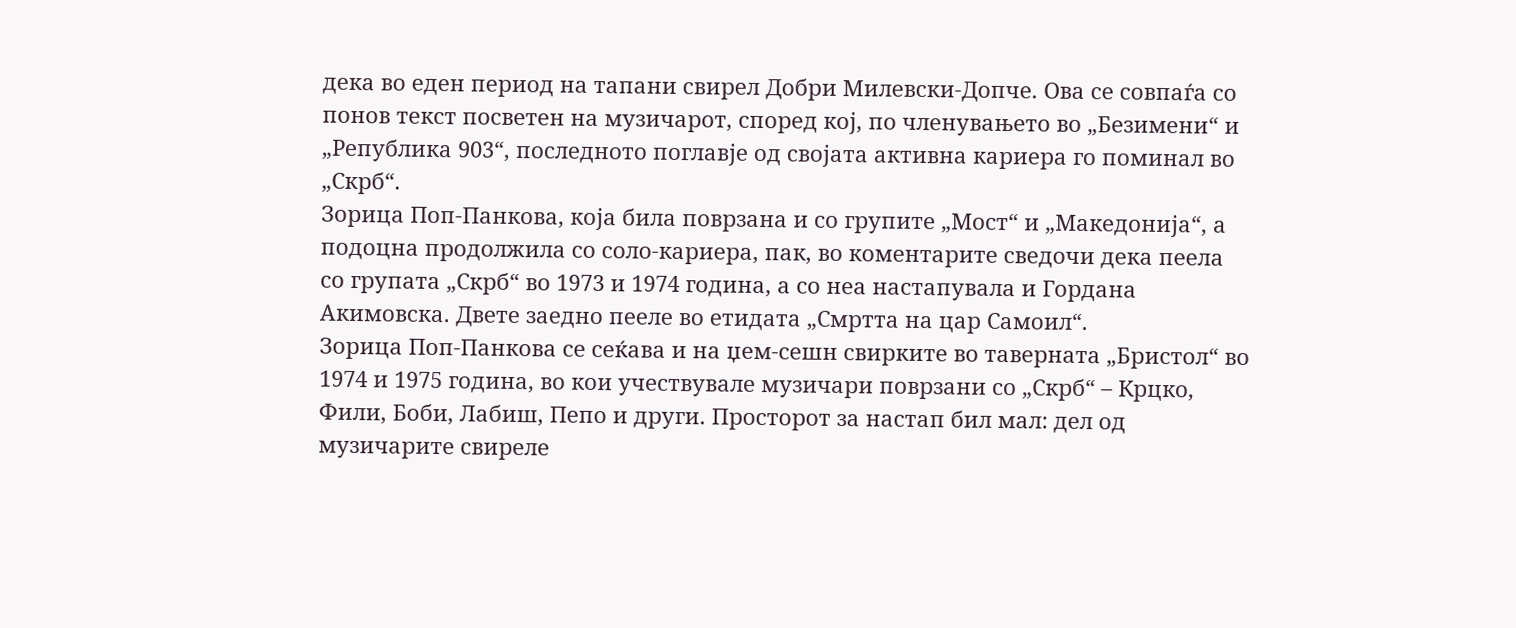дека во еден период на тапани свирел Добри Милевски-Допче. Ова се совпаѓа со понов текст посветен на музичарот, според кој, по членувањето во „Безимени“ и „Република 903“, последното поглавје од својата активна кариера го поминал во „Скрб“.
Зорица Поп-Панкова, која била поврзана и со групите „Мост“ и „Македонија“, а подоцна продолжила со соло-кариера, пак, во коментарите сведочи дека пеела со групата „Скрб“ во 1973 и 1974 година, а со неа настапувала и Гордана Акимовска. Двете заедно пееле во етидата „Смртта на цар Самоил“.
Зорица Поп-Панкова се сеќава и на џем-сешн свирките во таверната „Бристол“ во 1974 и 1975 година, во кои учествувале музичари поврзани со „Скрб“ – Крцко, Фили, Боби, Лабиш, Пепо и други. Просторот за настап бил мал: дел од музичарите свиреле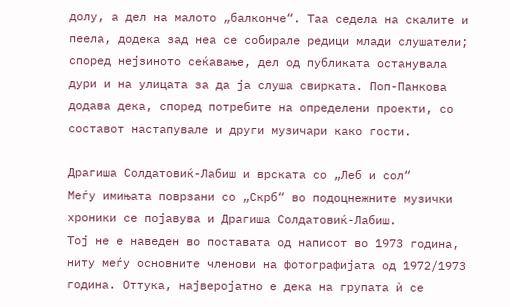долу, а дел на малото „балконче“. Таа седела на скалите и пеела, додека зад неа се собирале редици млади слушатели; според нејзиното сеќавање, дел од публиката останувала дури и на улицата за да ја слуша свирката. Поп-Панкова додава дека, според потребите на определени проекти, со составот настапувале и други музичари како гости.

Драгиша Солдатовиќ-Лабиш и врската со „Леб и сол“
Меѓу имињата поврзани со „Скрб“ во подоцнежните музички хроники се појавува и Драгиша Солдатовиќ-Лабиш.
Тој не е наведен во поставата од написот во 1973 година, ниту меѓу основните членови на фотографијата од 1972/1973 година. Оттука, најверојатно е дека на групата ѝ се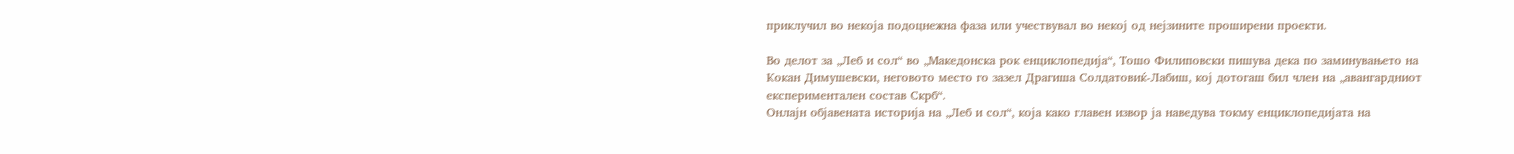приклучил во некоја подоцнежна фаза или учествувал во некој од нејзините проширени проекти.

Во делот за „Леб и сол“ во „Македонска рок енциклопедија“, Тошо Филиповски пишува дека по заминувањето на Кокан Димушевски, неговото место го зазел Драгиша Солдатовиќ-Лабиш, кој дотогаш бил член на „авангардниот експериментален состав Скрб“.
Онлајн објавената историја на „Леб и сол“, која како главен извор ја наведува токму енциклопедијата на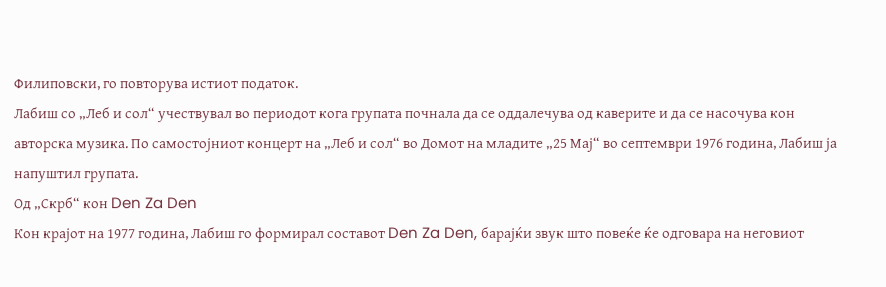Филиповски, го повторува истиот податок.
Лабиш со „Леб и сол“ учествувал во периодот кога групата почнала да се оддалечува од каверите и да се насочува кон авторска музика. По самостојниот концерт на „Леб и сол“ во Домот на младите „25 Мај“ во септември 1976 година, Лабиш ја напуштил групата.
Од „Скрб“ кон Den Za Den
Кон крајот на 1977 година, Лабиш го формирал составот Den Za Den, барајќи звук што повеќе ќе одговара на неговиот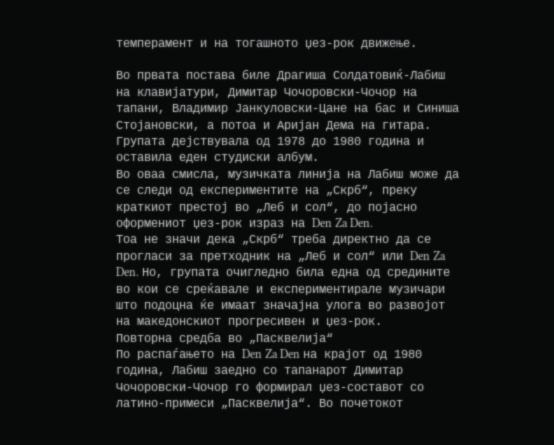темперамент и на тогашното џез-рок движење.

Во првата постава биле Драгиша Солдатовиќ-Лабиш на клавијатури, Димитар Чочоровски-Чочор на тапани, Владимир Јанкуловски-Цане на бас и Синиша Стојановски, а потоа и Аријан Дема на гитара. Групата дејствувала од 1978 до 1980 година и оставила еден студиски албум.
Во оваа смисла, музичката линија на Лабиш може да се следи од експериментите на „Скрб“, преку краткиот престој во „Леб и сол“, до појасно оформениот џез-рок израз на Den Za Den.
Тоа не значи дека „Скрб“ треба директно да се прогласи за претходник на „Леб и сол“ или Den Za Den. Но, групата очигледно била една од средините во кои се среќавале и експериментирале музичари што подоцна ќе имаат значајна улога во развојот на македонскиот прогресивен и џез-рок.
Повторна средба во „Пасквелија“
По распаѓањето на Den Za Den на крајот од 1980 година, Лабиш заедно со тапанарот Димитар Чочоровски-Чочор го формирал џез-составот со латино-примеси „Пасквелија“. Во почетокот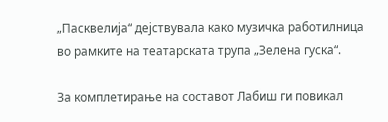„Пасквелија“ дејствувала како музичка работилница во рамките на театарската трупа „Зелена гуска“.

За комплетирање на составот Лабиш ги повикал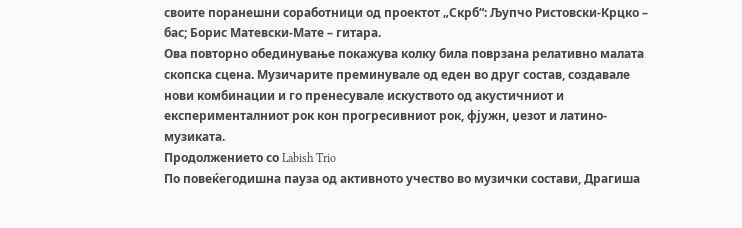своите поранешни соработници од проектот „Скрб“: Љупчо Ристовски-Крцко – бас; Борис Матевски-Мате – гитара.
Ова повторно обединување покажува колку била поврзана релативно малата скопска сцена. Музичарите преминувале од еден во друг состав, создавале нови комбинации и го пренесувале искуството од акустичниот и експерименталниот рок кон прогресивниот рок, фјужн, џезот и латино-музиката.
Продолжението со Labish Trio
По повеќегодишна пауза од активното учество во музички состави, Драгиша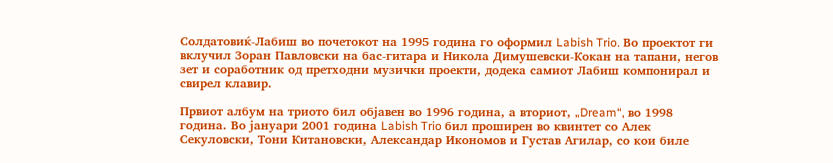Солдатовиќ-Лабиш во почетокот на 1995 година го оформил Labish Trio. Во проектот ги вклучил Зоран Павловски на бас-гитара и Никола Димушевски-Кокан на тапани, негов зет и соработник од претходни музички проекти, додека самиот Лабиш компонирал и свирел клавир.

Првиот албум на триото бил објавен во 1996 година, а вториот, „Dream“, во 1998 година. Во јануари 2001 година Labish Trio бил проширен во квинтет со Алек Секуловски, Тони Китановски, Александар Икономов и Густав Агилар, со кои биле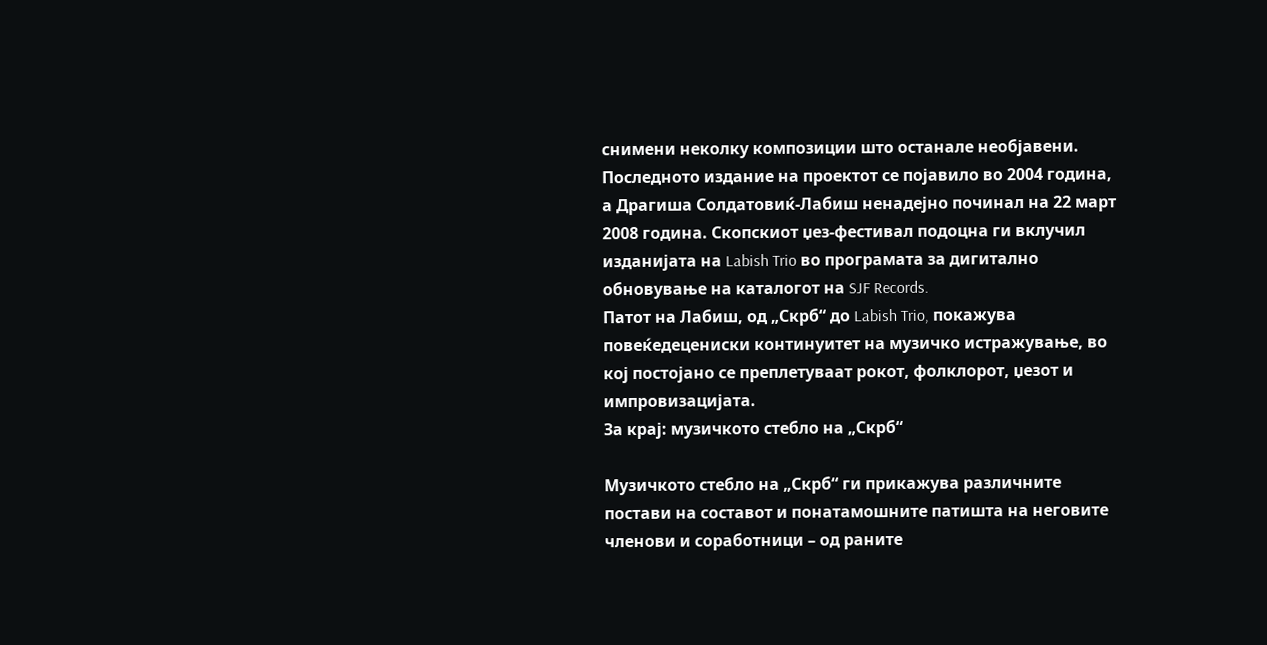снимени неколку композиции што останале необјавени. Последното издание на проектот се појавило во 2004 година, а Драгиша Солдатовиќ-Лабиш ненадејно починал на 22 март 2008 година. Скопскиот џез-фестивал подоцна ги вклучил изданијата на Labish Trio во програмата за дигитално обновување на каталогот на SJF Records.
Патот на Лабиш, од „Скрб“ до Labish Trio, покажува повеќедецениски континуитет на музичко истражување, во кој постојано се преплетуваат рокот, фолклорот, џезот и импровизацијата.
За крај: музичкото стебло на „Скрб“

Музичкото стебло на „Скрб“ ги прикажува различните постави на составот и понатамошните патишта на неговите членови и соработници – од раните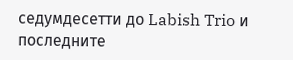седумдесетти до Labish Trio и последните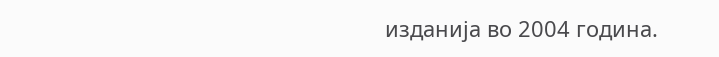изданија во 2004 година.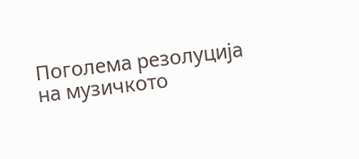Поголема резолуција на музичкото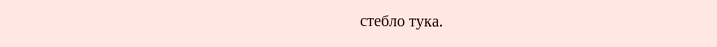стебло тука.